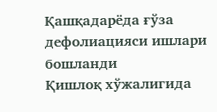Қашқадарёда ғўза дефолиацияси ишлари бошланди
Қишлоқ хўжалигида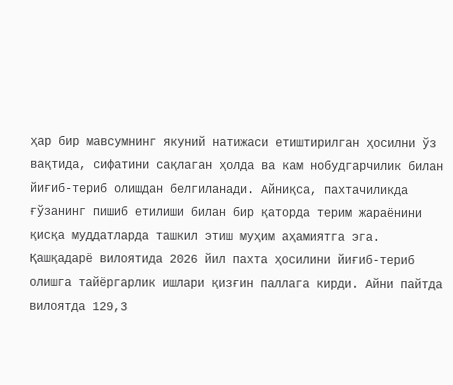ҳар бир мавсумнинг якуний натижаси етиштирилган ҳосилни ўз вақтида, сифатини сақлаган ҳолда ва кам нобудгарчилик билан йиғиб-териб олишдан белгиланади. Айниқса, пахтачиликда ғўзанинг пишиб етилиши билан бир қаторда терим жараёнини қисқа муддатларда ташкил этиш муҳим аҳамиятга эга. Қашқадарё вилоятида 2026 йил пахта ҳосилини йиғиб-териб олишга тайёргарлик ишлари қизғин паллага кирди. Айни пайтда вилоятда 129,3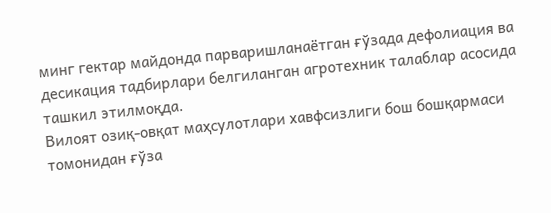минг гектар майдонда парваришланаётган ғўзада дефолиация ва десикация тадбирлари белгиланган агротехник талаблар асосида ташкил этилмоқда.
Вилоят озиқ-овқат маҳсулотлари хавфсизлиги бош бошқармаси томонидан ғўза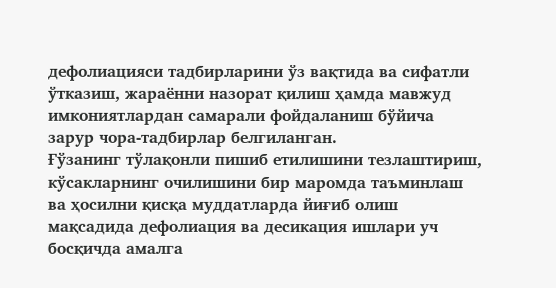дефолиацияси тадбирларини ўз вақтида ва сифатли ўтказиш, жараённи назорат қилиш ҳамда мавжуд имкониятлардан самарали фойдаланиш бўйича зарур чора-тадбирлар белгиланган.
Ғўзанинг тўлақонли пишиб етилишини тезлаштириш, кўсакларнинг очилишини бир маромда таъминлаш ва ҳосилни қисқа муддатларда йиғиб олиш мақсадида дефолиация ва десикация ишлари уч босқичда амалга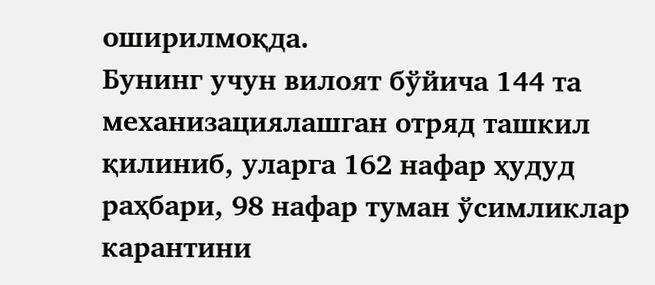оширилмоқда.
Бунинг учун вилоят бўйича 144 та механизациялашган отряд ташкил қилиниб, уларга 162 нафар ҳудуд раҳбари, 98 нафар туман ўсимликлар карантини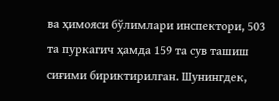ва ҳимояси бўлимлари инспектори, 503 та пуркагич ҳамда 159 та сув ташиш сиғими бириктирилган. Шунингдек,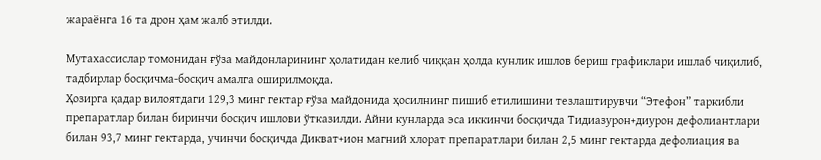жараёнга 16 та дрон ҳам жалб этилди.

Мутахассислар томонидан ғўза майдонларининг ҳолатидан келиб чиққан ҳолда кунлик ишлов бериш графиклари ишлаб чиқилиб, тадбирлар босқичма-босқич амалга оширилмоқда.
Ҳозирга қадар вилоятдаги 129,3 минг гектар ғўза майдонида ҳосилнинг пишиб етилишини тезлаштирувчи “Этефон” таркибли препаратлар билан биринчи босқич ишлови ўтказилди. Айни кунларда эса иккинчи босқичда Тидиазурон+диурон дефолиантлари билан 93,7 минг гектарда, учинчи босқичда Дикват+ион магний хлорат препаратлари билан 2,5 минг гектарда дефолиация ва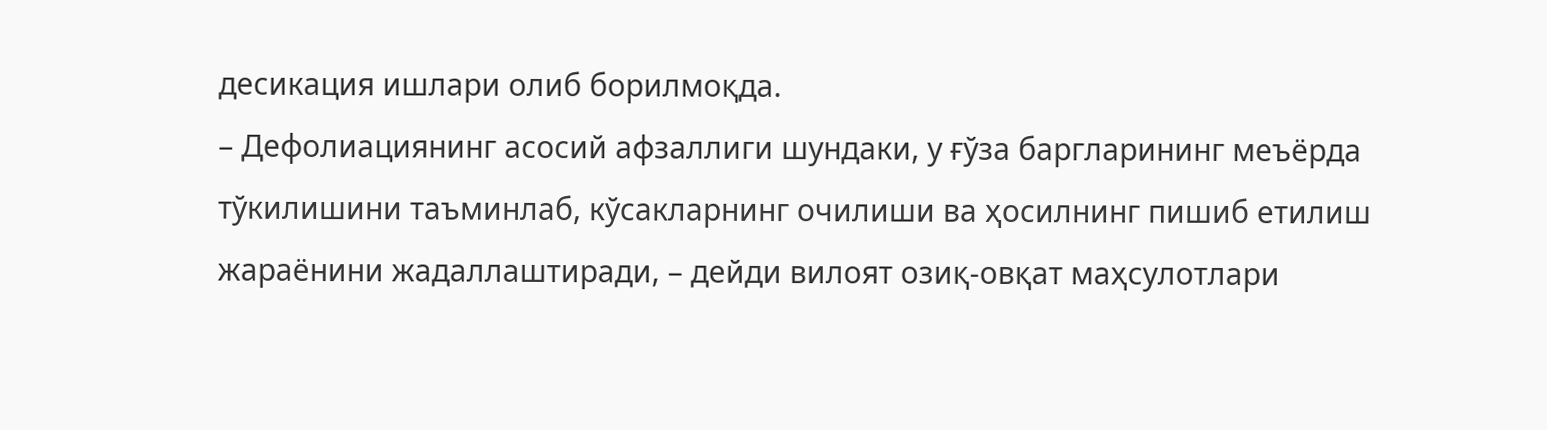десикация ишлари олиб борилмоқда.
– Дефолиациянинг асосий афзаллиги шундаки, у ғўза баргларининг меъёрда тўкилишини таъминлаб, кўсакларнинг очилиши ва ҳосилнинг пишиб етилиш жараёнини жадаллаштиради, – дейди вилоят озиқ-овқат маҳсулотлари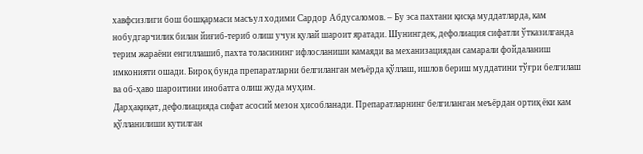хавфсизлиги бош бошқармаси масъул ходими Сардор Абдусаломов. – Бу эса пахтани қисқа муддатларда, кам нобудгарчилик билан йиғиб-териб олиш учун қулай шароит яратади. Шунингдек, дефолиация сифатли ўтказилганда терим жараёни енгиллашиб, пахта толасининг ифлосланиши камаяди ва механизациядан самарали фойдаланиш имконияти ошади. Бироқ бунда препаратларни белгиланган меъёрда қўллаш, ишлов бериш муддатини тўғри белгилаш ва об-ҳаво шароитини инобатга олиш жуда муҳим.
Дарҳақиқат, дефолиацияда сифат асосий мезон ҳисобланади. Препаратларнинг белгиланган меъёрдан ортиқ ёки кам қўлланилиши кутилган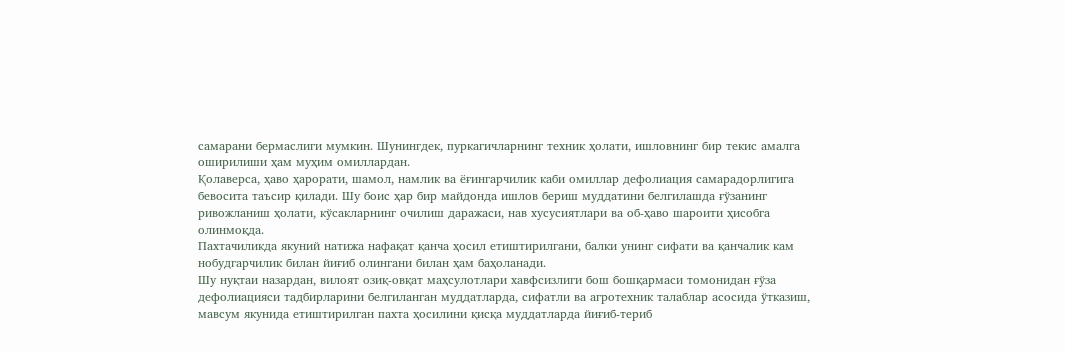самарани бермаслиги мумкин. Шунингдек, пуркагичларнинг техник ҳолати, ишловнинг бир текис амалга оширилиши ҳам муҳим омиллардан.
Қолаверса, ҳаво ҳарорати, шамол, намлик ва ёғингарчилик каби омиллар дефолиация самарадорлигига бевосита таъсир қилади. Шу боис ҳар бир майдонда ишлов бериш муддатини белгилашда ғўзанинг ривожланиш ҳолати, кўсакларнинг очилиш даражаси, нав хусусиятлари ва об-ҳаво шароити ҳисобга олинмоқда.
Пахтачиликда якуний натижа нафақат қанча ҳосил етиштирилгани, балки унинг сифати ва қанчалик кам нобудгарчилик билан йиғиб олингани билан ҳам баҳоланади.
Шу нуқтаи назардан, вилоят озиқ-овқат маҳсулотлари хавфсизлиги бош бошқармаси томонидан ғўза дефолиацияси тадбирларини белгиланган муддатларда, сифатли ва агротехник талаблар асосида ўтказиш, мавсум якунида етиштирилган пахта ҳосилини қисқа муддатларда йиғиб-териб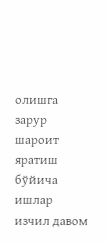олишга зарур шароит яратиш бўйича ишлар изчил давом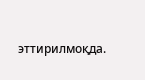эттирилмоқда.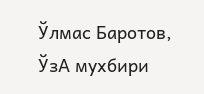Ўлмас Баротов, ЎзА мухбири